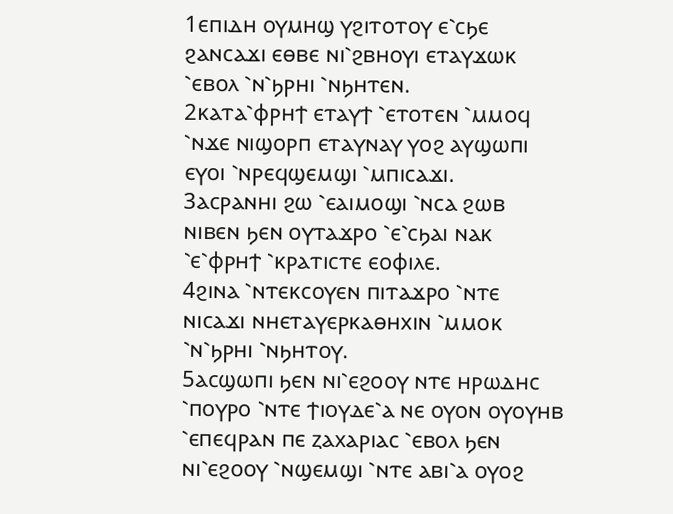1ⲉⲡⲓⲇⲏ ⲟⲩⲙⲏϣ ⲩϩⲓⲧⲟⲧⲟⲩ ⲉ⳿ⲥϧⲉ ϩⲁⲛⲥⲁϫⲓ ⲉⲑⲃⲉ ⲛⲓ⳿ϩⲃⲏⲟⲩⲓ ⲉⲧⲁⲩϫⲱⲕ ⳿ⲉⲃⲟⲗ ⳿ⲛ⳿ϧⲣⲏⲓ ⳿ⲛϧⲏⲧⲉⲛ.
2ⲕⲁⲧⲁ⳿ⲫⲣⲏϯ ⲉⲧⲁⲩϯ ⳿ⲉⲧⲟⲧⲉⲛ ⳿ⲙⲙⲟϥ ⳿ⲛϫⲉ ⲛⲓϣⲟⲣⲡ ⲉⲧⲁⲩⲛⲁⲩ ⲩⲟϩ ⲁⲩϣⲱⲡⲓ ⲉⲩⲟⲓ ⳿ⲛⲣⲉϥϣⲉⲙϣⲓ ⳿ⲙⲡⲓⲥⲁϫⲓ.
3ⲁⲥⲣⲁⲛⲏⲓ ϩⲱ ⳿ⲉⲁⲓⲙⲟϣⲓ ⳿ⲛⲥⲁ ϩⲱⲃ ⲛⲓⲃⲉⲛ ϧⲉⲛ ⲟⲩⲧⲁϫⲣⲟ ⳿ⲉ⳿ⲥϧⲁⲓ ⲛⲁⲕ ⳿ⲉ⳿ⲫⲣⲏϯ ⳿ⲕⲣⲁⲧⲓⲥⲧⲉ ⲉⲟⲫⲓⲗⲉ.
4ϩⲓⲛⲁ ⳿ⲛⲧⲉⲕⲥⲟⲩⲉⲛ ⲡⲓⲧⲁϫⲣⲟ ⳿ⲛⲧⲉ ⲛⲓⲥⲁϫⲓ ⲛⲏⲉⲧⲁⲩⲉⲣⲕⲁⲑⲏⲭⲓⲛ ⳿ⲙⲙⲟⲕ ⳿ⲛ⳿ϧⲣⲏⲓ ⳿ⲛϧⲏⲧⲟⲩ.
5ⲁⲥϣⲱⲡⲓ ϧⲉⲛ ⲛⲓ⳿ⲉϩⲟⲟⲩ ⲛⲧⲉ ⲏⲣⲱⲇⲏⲥ ⳿ⲡⲟⲩⲣⲟ ⳿ⲛⲧⲉ ϯⲓⲟⲩⲇⲉ⳿ⲁ ⲛⲉ ⲟⲩⲟⲛ ⲟⲩⲟⲩⲏⲃ ⳿ⲉⲡⲉϥⲣⲁⲛ ⲡⲉ ⲍⲁⲭⲁⲣⲓⲁⲥ ⳿ⲉⲃⲟⲗ ϧⲉⲛ ⲛⲓ⳿ⲉϩⲟⲟⲩ ⳿ⲛϣⲉⲙϣⲓ ⳿ⲛⲧⲉ ⲁⲃⲓ⳿ⲁ ⲟⲩⲟϩ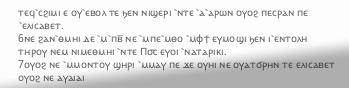ⲧⲉϥ⳿ⲥϩⲓⲙⲓ ⲉ ⲟⲩ⳿ⲉⲃⲟⲗ ⲧⲉ ϧⲉⲛ ⲛⲓϣⲉⲣⲓ ⳿ⲛⲧⲉ ⳿ⲁ⳿ⲁⲣⲱⲛ ⲟⲩⲟϩ ⲡⲉⲥⲣⲁⲛ ⲡⲉ ⳿ⲉⲗⲓⲥⲁⲃⲉⲧ.
6ⲛⲉ ϩⲁⲛ⳿ⲑⲙⲏⲓ ⲇⲉ ⳿ⲙ⳿ⲡⲃ̅ ⲛⲉ ⳿ⲙⲡⲉ⳿ⲙⲑⲟ ⳿ⲙⲫϯ ⲉⲩⲙⲟϣⲓ ϧⲉⲛ ⲓ⳿ⲉⲛⲧⲟⲗⲏ ⲧⲏⲣⲟⲩ ⲛⲉⲙ ⲛⲓⲙⲉⲑⲙⲏⲓ ⳿ⲛⲧⲉ Ⲡ⳪ ⲉⲩⲟⲓ ⳿ⲛⲁⲧⲁⲣⲓⲕⲓ.
7ⲟⲩⲟϩ ⲛⲉ ⳿ⲙⲙⲟⲛⲧⲟⲩ ϣⲏⲣⲓ ⳿ⲙⲙⲁⲩ ⲡⲉ ϫⲉ ⲟⲩⲏⲓ ⲛⲉ ⲟⲩⲁⲧϭⲣⲏⲛ ⲧⲉ ⲉⲗⲓⲥⲁⲃⲉⲧ ⲟⲩⲟϩ ⲛⲉ ⲁⲩⲁⲓⲁⲓ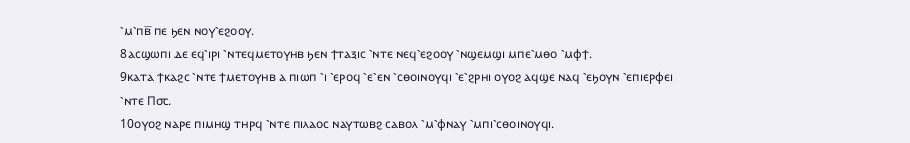⳿ⲙ⳿ⲡⲃ̅ ⲡⲉ ϧⲉⲛ ⲛⲟⲩ⳿ⲉϩⲟⲟⲩ.
8ⲁⲥϣⲱⲡⲓ ⲇⲉ ⲉϥ⳿ⲓⲣⲓ ⳿ⲛⲧⲉϥⲙⲉⲧⲟⲩⲏⲃ ϧⲉⲛ ϯⲧⲁⲝⲓⲥ ⳿ⲛⲧⲉ ⲛⲉϥ⳿ⲉϩⲟⲟⲩ ⳿ⲛϣⲉⲙϣⲓ ⲙⲡⲉ⳿ⲙⲑⲟ ⳿ⲙⲫϯ.
9ⲕⲁⲧⲁ ϯⲕⲁϩⲥ ⳿ⲛⲧⲉ ϯⲙⲉⲧⲟⲩⲏⲃ ⲁ ⲡⲓⲱⲡ ⳿ⲓ ⳿ⲉⲣⲟϥ ⳿ⲉ⳿ⲉⲛ ⳿ⲥⲑⲟⲓⲛⲟⲩϥⲓ ⳿ⲉ⳿ϩⲣⲏⲓ ⲟⲩⲟϩ ⲁϥϣⲉ ⲛⲁϥ ⳿ⲉϧⲟⲩⲛ ⳿ⲉⲡⲓⲉⲣⲫⲉⲓ ⳿ⲛⲧⲉ Ⲡ⳪.
10ⲟⲩⲟϩ ⲛⲁⲣⲉ ⲡⲓⲙⲏϣ ⲧⲏⲣϥ ⳿ⲛⲧⲉ ⲡⲓⲗⲁⲟⲥ ⲛⲁⲩⲧⲱⲃϩ ⲥⲁⲃⲟⲗ ⳿ⲙ⳿ⲫⲛⲁⲩ ⳿ⲙⲡⲓ⳿ⲥⲑⲟⲓⲛⲟⲩϥⲓ.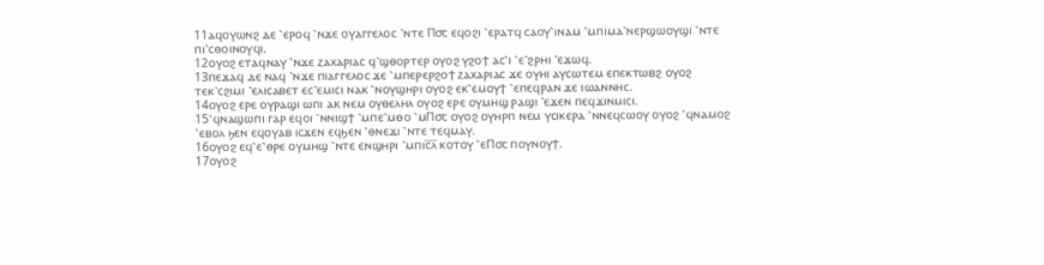11ⲁϥⲟⲩⲱⲛϩ ⲇⲉ ⳿ⲉⲣⲟϥ ⳿ⲛϫⲉ ⲟⲩⲁⲅⲅⲉⲗⲟⲥ ⳿ⲛⲧⲉ Ⲡ⳪ ⲉϥⲟϩⲓ ⳿ⲉⲣⲁⲧϥ ⲥⲁⲟⲩ⳿ⲓⲛⲁⲙ ⳿ⲙⲡⲓⲙⲁ⳿ⲛⲉⲣϣⲱⲟⲩϣⲓ ⳿ⲛⲧⲉ ⲡⲓ⳿ⲥⲑⲟⲓⲛⲟⲩϥⲓ.
12ⲟⲩⲟϩ ⲉⲧⲁϥⲛⲁⲩ ⳿ⲛϫⲉ ⲍⲁⲭⲁⲣⲓⲁⲥ ϥ⳿ϣⲑⲟⲣⲧⲉⲣ ⲟⲩⲟϩ ⲩϩⲟϯ ⲁⲥ⳿ⲓ ⳿ⲉ⳿ϩⲣⲏⲓ ⳿ⲉϫⲱϥ.
13ⲡⲉϫⲁϥ ⲇⲉ ⲛⲁϥ ⳿ⲛϫⲉ ⲡⲓⲁⲅⲅⲉⲗⲟⲥ ϫⲉ ⳿ⲙⲡⲉⲣⲉⲣϩⲟϯ ⲍⲁⲭⲁⲣⲓⲁⲥ ϫⲉ ⲟⲩⲏⲓ ⲁⲩⲥⲱⲧⲉⲙ ⲉⲡⲉⲕⲧⲱⲃϩ ⲟⲩⲟϩ ⲧⲉⲕ⳿ⲥϩⲓⲙⲓ ⳿ⲉⲗⲓⲥⲁⲃⲉⲧ ⲉⲥ⳿ⲉⲙⲓⲥⲓ ⲛⲁⲕ ⳿ⲛⲟⲩϣⲏⲣⲓ ⲟⲩⲟϩ ⲉⲕ⳿ⲉⲙⲟⲩϯ ⳿ⲉⲡⲉϥⲣⲁⲛ ϫⲉ ⲓⲱⲁⲛⲛⲏⲥ.
14ⲟⲩⲟϩ ⲉⲣⲉ ⲟⲩⲣⲁϣⲓ ⲱⲡⲓ ⲁⲕ ⲛⲉⲙ ⲟⲩⲑⲉⲗⲏⲗ ⲟⲩⲟϩ ⲉⲣⲉ ⲟⲩⲙⲏϣ ⲣⲁϣⲓ ⳿ⲉϫⲉⲛ ⲡⲉϥϫⲓⲛⲙⲓⲥⲓ.
15⳿ϥⲛⲁϣⲱⲡⲓ ⲅⲁⲣ ⲉϥⲟⲓ ⳿ⲛⲛⲓϣϯ ⳿ⲙⲡⲉ⳿ⲙⲑⲟ ⳿ⲙⲠ⳪ ⲟⲩⲟϩ ⲟⲩⲏⲣⲡ ⲛⲉⲙ ⲩⲥⲓⲕⲉⲣⲁ ⳿ⲛⲛⲉϥⲥⲱⲟⲩ ⲟⲩⲟϩ ⳿ϥⲛⲁⲙⲟϩ ⳿ⲉⲃⲟⲗ ϧⲉⲛ ⲉϥⲟⲩⲁⲃ ⲓⲥϫⲉⲛ ⲉϥϧⲉⲛ ⳿ⲑⲛⲉϫⲓ ⳿ⲛⲧⲉ ⲧⲉϥⲙⲁⲩ.
16ⲟⲩⲟϩ ⲉϥ⳿ⲉ⳿ⲑⲣⲉ ⲟⲩⲙⲏϣ ⳿ⲛⲧⲉ ⲉⲛϣⲏⲣⲓ ⳿ⲙⲡⲓⲥ̅ⲗ̅ ⲕⲟⲧⲟⲩ ⳿ⲉⲠ⳪ ⲡⲟⲩⲛⲟⲩϯ.
17ⲟⲩⲟϩ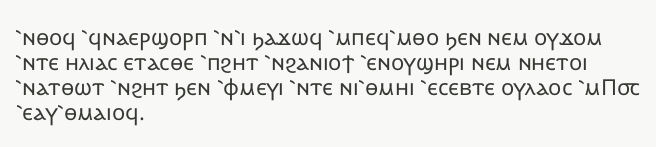⳿ⲛⲑⲟϥ ⳿ϥⲛⲁⲉⲣϣⲟⲣⲡ ⳿ⲛ⳿ⲓ ϧⲁϫⲱϥ ⳿ⲙⲡⲉϥ⳿ⲙⲑⲟ ϧⲉⲛ ⲛⲉⲙ ⲟⲩϫⲟⲙ ⳿ⲛⲧⲉ ⲏⲗⲓⲁⲥ ⲉⲧⲁⲥⲑⲉ ⳿ⲡϩⲏⲧ ⳿ⲛϩⲁⲛⲓⲟϯ ⳿ⲉⲛⲟⲩϣⲏⲣⲓ ⲛⲉⲙ ⲛⲏⲉⲧⲟⲓ ⳿ⲛⲁⲧⲑⲱⲧ ⳿ⲛϩⲏⲧ ϧⲉⲛ ⳿ⲫⲙⲉⲩⲓ ⳿ⲛⲧⲉ ⲛⲓ⳿ⲑⲙⲏⲓ ⳿ⲉⲥⲉⲃⲧⲉ ⲟⲩⲗⲁⲟⲥ ⳿ⲙⲠ⳪ ⳿ⲉⲁⲩ⳿ⲑⲙⲁⲓⲟϥ.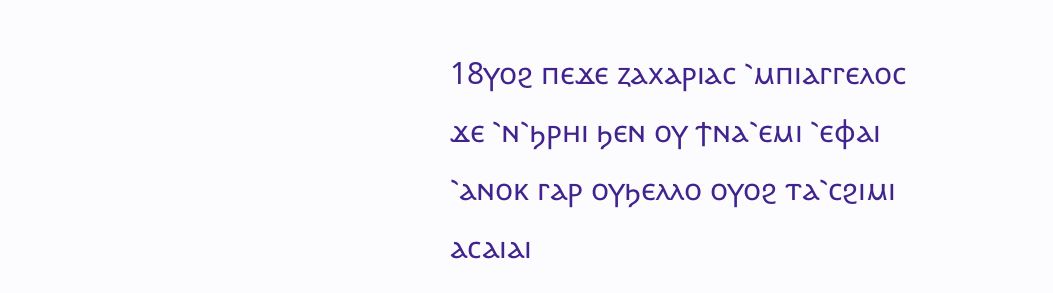18ⲩⲟϩ ⲡⲉϫⲉ ⲍⲁⲭⲁⲣⲓⲁⲥ ⳿ⲙⲡⲓⲁⲅⲅⲉⲗⲟⲥ ϫⲉ ⳿ⲛ⳿ϧⲣⲏⲓ ϧⲉⲛ ⲟⲩ ϯⲛⲁ⳿ⲉⲙⲓ ⳿ⲉⲫⲁⲓ ⳿ⲁⲛⲟⲕ ⲅⲁⲣ ⲟⲩϧⲉⲗⲗⲟ ⲟⲩⲟϩ ⲧⲁ⳿ⲥϩⲓⲙⲓ ⲁⲥⲁⲓⲁⲓ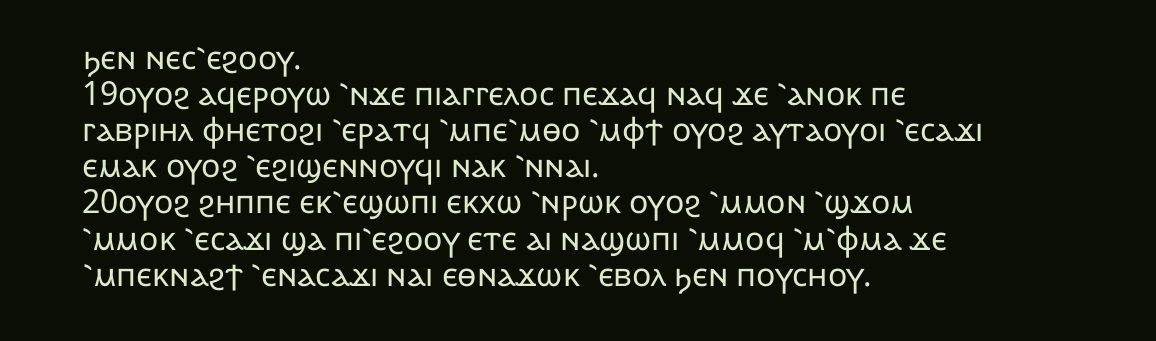ϧⲉⲛ ⲛⲉⲥ⳿ⲉϩⲟⲟⲩ.
19ⲟⲩⲟϩ ⲁϥⲉⲣⲟⲩⲱ ⳿ⲛϫⲉ ⲡⲓⲁⲅⲅⲉⲗⲟⲥ ⲡⲉϫⲁϥ ⲛⲁϥ ϫⲉ ⳿ⲁⲛⲟⲕ ⲡⲉ ⲅⲁⲃⲣⲓⲏⲗ ⲫⲏⲉⲧⲟϩⲓ ⳿ⲉⲣⲁⲧϥ ⳿ⲙⲡⲉ⳿ⲙⲑⲟ ⳿ⲙⲫϯ ⲟⲩⲟϩ ⲁⲩⲧⲁⲟⲩⲟⲓ ⳿ⲉⲥⲁϫⲓ ⲉⲙⲁⲕ ⲟⲩⲟϩ ⳿ⲉϩⲓϣⲉⲛⲛⲟⲩϥⲓ ⲛⲁⲕ ⳿ⲛⲛⲁⲓ.
20ⲟⲩⲟϩ ϩⲏⲡⲡⲉ ⲉⲕ⳿ⲉϣⲱⲡⲓ ⲉⲕⲭⲱ ⳿ⲛⲣⲱⲕ ⲟⲩⲟϩ ⳿ⲙⲙⲟⲛ ⳿ϣϫⲟⲙ ⳿ⲙⲙⲟⲕ ⳿ⲉⲥⲁϫⲓ ϣⲁ ⲡⲓ⳿ⲉϩⲟⲟⲩ ⲉⲧⲉ ⲁⲓ ⲛⲁϣⲱⲡⲓ ⳿ⲙⲙⲟϥ ⳿ⲙ⳿ⲫⲙⲁ ϫⲉ ⳿ⲙⲡⲉⲕⲛⲁϩϯ ⳿ⲉⲛⲁⲥⲁϫⲓ ⲛⲁⲓ ⲉⲑⲛⲁϫⲱⲕ ⳿ⲉⲃⲟⲗ ϧⲉⲛ ⲡⲟⲩⲥⲏⲟⲩ.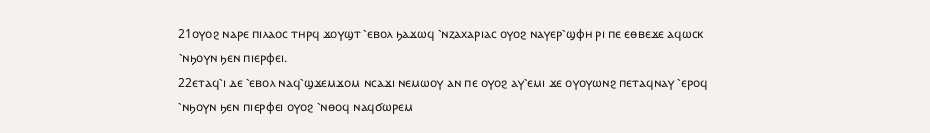21ⲟⲩⲟϩ ⲛⲁⲣⲉ ⲡⲓⲗⲁⲟⲥ ⲧⲏⲣϥ ϫⲟⲩϣⲧ ⳿ⲉⲃⲟⲗ ϧⲁϫⲱϥ ⳿ⲛⲍⲁⲭⲁⲣⲓⲁⲥ ⲟⲩⲟϩ ⲛⲁⲩⲉⲣ⳿ϣⲫⲏ ⲣⲓ ⲡⲉ ⲉⲑⲃⲉϫⲉ ⲁϥⲱⲥⲕ ⳿ⲛϧⲟⲩⲛ ϧⲉⲛ ⲡⲓⲉⲣⲫⲉⲓ.
22ⲉⲧⲁϥ⳿ⲓ ⲇⲉ ⳿ⲉⲃⲟⲗ ⲛⲁϥ⳿ϣϫⲉⲙϫⲟⲙ ⲛⲥⲁϫⲓ ⲛⲉⲙⲱⲟⲩ ⲁⲛ ⲡⲉ ⲟⲩⲟϩ ⲁⲩ⳿ⲉⲙⲓ ϫⲉ ⲟⲩⲟⲩⲱⲛϩ ⲡⲉⲧⲁϥⲛⲁⲩ ⳿ⲉⲣⲟϥ ⳿ⲛϧⲟⲩⲛ ϧⲉⲛ ⲡⲓⲉⲣⲫⲉⲓ ⲟⲩⲟϩ ⳿ⲛⲑⲟϥ ⲛⲁϥϭⲱⲣⲉⲙ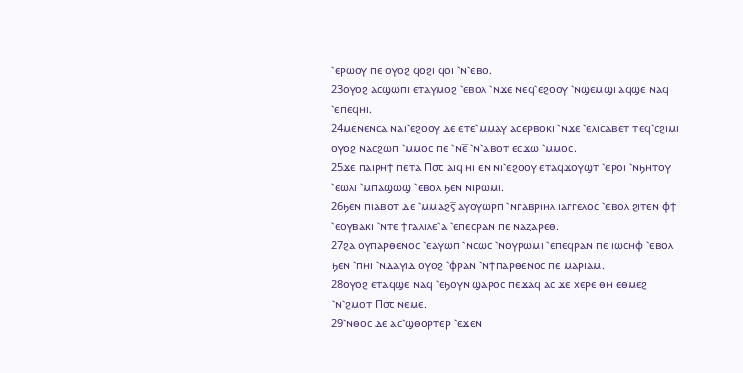⳿ⲉⲣⲱⲟⲩ ⲡⲉ ⲟⲩⲟϩ ϥⲟϩⲓ ϥⲟⲓ ⳿ⲛ⳿ⲉⲃⲟ.
23ⲟⲩⲟϩ ⲁⲥϣⲱⲡⲓ ⲉⲧⲁⲩⲙⲟϩ ⳿ⲉⲃⲟⲗ ⳿ⲛϫⲉ ⲛⲉϥ⳿ⲉϩⲟⲟⲩ ⳿ⲛϣⲉⲙϣⲓ ⲁϥϣⲉ ⲛⲁϥ ⳿ⲉⲡⲉϥⲏⲓ.
24ⲙⲉⲛⲉⲛⲥⲁ ⲛⲁⲓ⳿ⲉϩⲟⲟⲩ ⲇⲉ ⲉⲧⲉ⳿ⲙⲙⲁⲩ ⲁⲥⲉⲣⲃⲟⲕⲓ ⳿ⲛϫⲉ ⳿ⲉⲗⲓⲥⲁⲃⲉⲧ ⲧⲉϥ⳿ⲥϩⲓⲙⲓ ⲟⲩⲟϩ ⲛⲁⲥϩⲱⲡ ⳿ⲙⲙⲟⲥ ⲡⲉ ⳿ⲛⲉ̅ ⳿ⲛ⳿ⲁⲃⲟⲧ ⲉⲥϫⲱ ⳿ⲙⲙⲟⲥ.
25ϫⲉ ⲡⲁⲓⲣⲏϯ ⲡⲉⲧⲁ Ⲡ⳪ ⲁⲓϥ ⲏⲓ ⲉⲛ ⲛⲓ⳿ⲉϩⲟⲟⲩ ⲉⲧⲁϥϫⲟⲩϣⲧ ⳿ⲉⲣⲟⲓ ⳿ⲛϧⲏⲧⲟⲩ ⳿ⲉⲱⲗⲓ ⳿ⲙⲡⲁϣⲱϣ ⳿ⲉⲃⲟⲗ ϧⲉⲛ ⲛⲓⲣⲱⲙⲓ.
26ϧⲉⲛ ⲡⲓⲁⲃⲟⲧ ⲇⲉ ⳿ⲙⲙⲁϩⲋ̅ ⲁⲩⲟⲩⲱⲣⲡ ⳿ⲛⲅⲁⲃⲣⲓⲏⲗ ⲓⲁⲅⲅⲉⲗⲟⲥ ⳿ⲉⲃⲟⲗ ϩⲓⲧⲉⲛ ⲫϯ ⳿ⲉⲟⲩⲃⲁⲕⲓ ⳿ⲛⲧⲉ ϯⲅⲁⲗⲓⲗⲉ⳿ⲁ ⳿ⲉⲡⲉⲥⲣⲁⲛ ⲡⲉ ⲛⲁⲍⲁⲣⲉⲑ.
27ϩⲁ ⲟⲩⲡⲁⲣⲑⲉⲛⲟⲥ ⳿ⲉⲁⲩⲱⲡ ⳿ⲛⲥⲱⲥ ⳿ⲛⲟⲩⲣⲱⲙⲓ ⳿ⲉⲡⲉϥⲣⲁⲛ ⲡⲉ ⲓⲱⲥⲏⲫ ⳿ⲉⲃⲟⲗ ϧⲉⲛ ⳿ⲡⲏⲓ ⳿ⲛⲇⲁⲩⲓⲇ ⲟⲩⲟϩ ⳿ⲫⲣⲁⲛ ⳿ⲛϯⲡⲁⲣⲑⲉⲛⲟⲥ ⲡⲉ ⲙⲁⲣⲓⲁⲙ.
28ⲟⲩⲟϩ ⲉⲧⲁϥϣⲉ ⲛⲁϥ ⳿ⲉϧⲟⲩⲛ ϣⲁⲣⲟⲥ ⲡⲉϫⲁϥ ⲁⲥ ϫⲉ ⲭⲉⲣⲉ ⲑⲏ ⲉⲑⲙⲉϩ ⳿ⲛ⳿ϩⲙⲟⲧ Ⲡ⳪ ⲛⲉⲙⲉ.
29⳿ⲛⲑⲟⲥ ⲇⲉ ⲁⲥ⳿ϣⲑⲟⲣⲧⲉⲣ ⳿ⲉϫⲉⲛ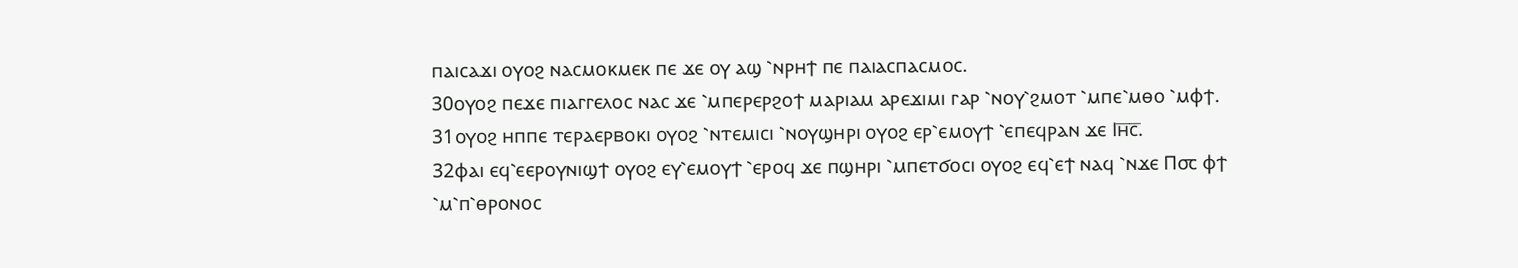ⲡⲁⲓⲥⲁϫⲓ ⲟⲩⲟϩ ⲛⲁⲥⲙⲟⲕⲙⲉⲕ ⲡⲉ ϫⲉ ⲟⲩ ⲁϣ ⳿ⲛⲣⲏϯ ⲡⲉ ⲡⲁⲓⲁⲥⲡⲁⲥⲙⲟⲥ.
30ⲟⲩⲟϩ ⲡⲉϫⲉ ⲡⲓⲁⲅⲅⲉⲗⲟⲥ ⲛⲁⲥ ϫⲉ ⳿ⲙⲡⲉⲣⲉⲣϩⲟϯ ⲙⲁⲣⲓⲁⲙ ⲁⲣⲉϫⲓⲙⲓ ⲅⲁⲣ ⳿ⲛⲟⲩ⳿ϩⲙⲟⲧ ⳿ⲙⲡⲉ⳿ⲙⲑⲟ ⳿ⲙⲫϯ.
31ⲟⲩⲟϩ ⲏⲡⲡⲉ ⲧⲉⲣⲁⲉⲣⲃⲟⲕⲓ ⲟⲩⲟϩ ⳿ⲛⲧⲉⲙⲓⲥⲓ ⳿ⲛⲟⲩϣⲏⲣⲓ ⲟⲩⲟϩ ⲉⲣ⳿ⲉⲙⲟⲩϯ ⳿ⲉⲡⲉϥⲣⲁⲛ ϫⲉ Ⲓⲏ̅ⲥ̅.
32ⲫⲁⲓ ⲉϥ⳿ⲉⲉⲣⲟⲩⲛⲓϣϯ ⲟⲩⲟϩ ⲉⲩ⳿ⲉⲙⲟⲩϯ ⳿ⲉⲣⲟϥ ϫⲉ ⲡϣⲏⲣⲓ ⳿ⲙⲡⲉⲧϭⲟⲥⲓ ⲟⲩⲟϩ ⲉϥ⳿ⲉϯ ⲛⲁϥ ⳿ⲛϫⲉ Ⲡ⳪ ⲫϯ ⳿ⲙ⳿ⲡ⳿ⲑⲣⲟⲛⲟⲥ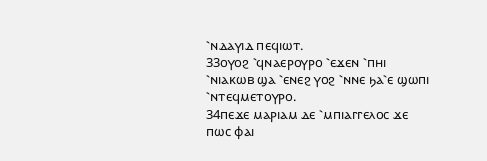⳿ⲛⲇⲁⲩⲓⲇ ⲡⲉϥⲓⲱⲧ.
33ⲟⲩⲟϩ ⳿ϥⲛⲁⲉⲣⲟⲩⲣⲟ ⳿ⲉϫⲉⲛ ⳿ⲡⲏⲓ ⳿ⲛⲓⲁⲕⲱⲃ ϣⲁ ⳿ⲉⲛⲉϩ ⲩⲟϩ ⳿ⲛⲛⲉ ϧⲁ⳿ⲉ ϣⲱⲡⲓ ⳿ⲛⲧⲉϥⲙⲉⲧⲟⲩⲣⲟ.
34ⲡⲉϫⲉ ⲙⲁⲣⲓⲁⲙ ⲇⲉ ⳿ⲙⲡⲓⲁⲅⲅⲉⲗⲟⲥ ϫⲉ ⲡⲱⲥ ⲫⲁⲓ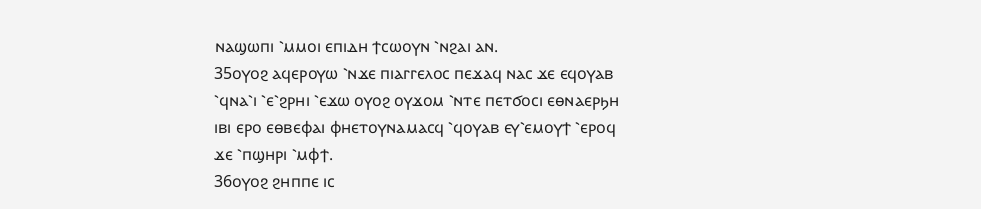ⲛⲁϣⲱⲡⲓ ⳿ⲙⲙⲟⲓ ⲉⲡⲓⲇⲏ ϯⲥⲱⲟⲩⲛ ⳿ⲛϩⲁⲓ ⲁⲛ.
35ⲟⲩⲟϩ ⲁϥⲉⲣⲟⲩⲱ ⳿ⲛϫⲉ ⲡⲓⲁⲅⲅⲉⲗⲟⲥ ⲡⲉϫⲁϥ ⲛⲁⲥ ϫⲉ ⲉϥⲟⲩⲁⲃ ⳿ϥⲛⲁ⳿ⲓ ⳿ⲉ⳿ϩⲣⲏⲓ ⳿ⲉϫⲱ ⲟⲩⲟϩ ⲟⲩϫⲟⲙ ⳿ⲛⲧⲉ ⲡⲉⲧϭⲟⲥⲓ ⲉⲑⲛⲁⲉⲣϧⲏ ⲓⲃⲓ ⲉⲣⲟ ⲉⲑⲃⲉⲫⲁⲓ ⲫⲏⲉⲧⲟⲩⲛⲁⲙⲁⲥϥ ⳿ϥⲟⲩⲁⲃ ⲉⲩ⳿ⲉⲙⲟⲩϯ ⳿ⲉⲣⲟϥ ϫⲉ ⳿ⲡϣⲏⲣⲓ ⳿ⲙⲫϯ.
36ⲟⲩⲟϩ ϩⲏⲡⲡⲉ ⲓⲥ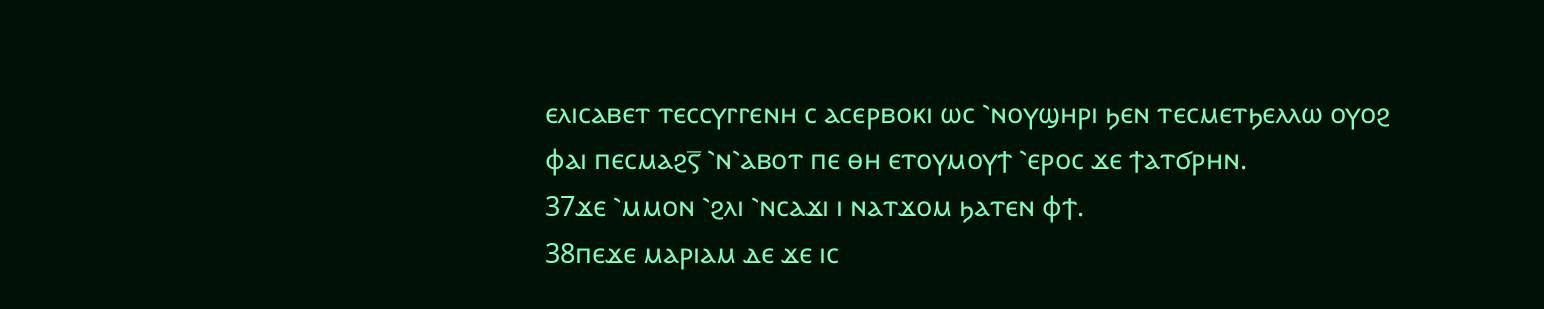ⲉⲗⲓⲥⲁⲃⲉⲧ ⲧⲉⲥⲥⲩⲅⲅⲉⲛⲏ ⲥ ⲁⲥⲉⲣⲃⲟⲕⲓ ⲱⲥ ⳿ⲛⲟⲩϣⲏⲣⲓ ϧⲉⲛ ⲧⲉⲥⲙⲉⲧϧⲉⲗⲗⲱ ⲟⲩⲟϩ ⲫⲁⲓ ⲡⲉⲥⲙⲁϩⲋ̅ ⳿ⲛ⳿ⲁⲃⲟⲧ ⲡⲉ ⲑⲏ ⲉⲧⲟⲩⲙⲟⲩϯ ⳿ⲉⲣⲟⲥ ϫⲉ ϯⲁⲧϭⲣⲏⲛ.
37ϫⲉ ⳿ⲙⲙⲟⲛ ⳿ϩⲗⲓ ⳿ⲛⲥⲁϫⲓ ⲓ ⲛⲁⲧϫⲟⲙ ϧⲁⲧⲉⲛ ⲫϯ.
38ⲡⲉϫⲉ ⲙⲁⲣⲓⲁⲙ ⲇⲉ ϫⲉ ⲓⲥ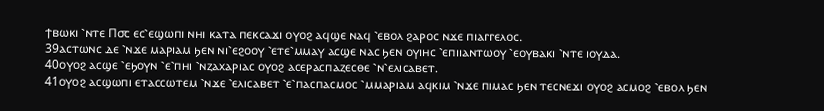ϯⲃⲱⲕⲓ ⳿ⲛⲧⲉ Ⲡ⳪ ⲉⲥ⳿ⲉϣⲱⲡⲓ ⲛⲏⲓ ⲕⲁⲧⲁ ⲡⲉⲕⲥⲁϫⲓ ⲟⲩⲟϩ ⲁϥϣⲉ ⲛⲁϥ ⳿ⲉⲃⲟⲗ ϩⲁⲣⲟⲥ ⲛϫⲉ ⲡⲓⲁⲅⲅⲉⲗⲟⲥ.
39ⲁⲥⲧⲱⲛⲥ ⲇⲉ ⳿ⲛϫⲉ ⲙⲁⲣⲓⲁⲙ ϧⲉⲛ ⲛⲓ⳿ⲉϩⲟⲟⲩ ⳿ⲉⲧⲉ⳿ⲙⲙⲁⲩ ⲁⲥϣⲉ ⲛⲁⲥ ϧⲉⲛ ⲟⲩⲓⲏⲥ ⳿ⲉⲡⲓⲓⲁⲛⲧⲱⲟⲩ ⳿ⲉⲟⲩⲃⲁⲕⲓ ⳿ⲛⲧⲉ ⲓⲟⲩⲇⲁ.
40ⲟⲩⲟϩ ⲁⲥϣⲉ ⳿ⲉϧⲟⲩⲛ ⳿ⲉ⳿ⲡⲏⲓ ⳿ⲛⲍⲁⲭⲁⲣⲓⲁⲥ ⲟⲩⲟϩ ⲁⲥⲉⲣⲁⲥⲡⲁⲍⲉⲥⲑⲉ ⳿ⲛ⳿ⲉⲗⲓⲥⲁⲃⲉⲧ.
41ⲟⲩⲟϩ ⲁⲥϣⲱⲡⲓ ⲉⲧⲁⲥⲥⲱⲧⲉⲙ ⳿ⲛϫⲉ ⳿ⲉⲗⲓⲥⲁⲃⲉⲧ ⳿ⲉ⳿ⲡⲁⲥⲡⲁⲥⲙⲟⲥ ⳿ⲙⲙⲁⲣⲓⲁⲙ ⲁϥⲕⲓⲙ ⳿ⲛϫⲉ ⲡⲓⲙⲁⲥ ϧⲉⲛ ⲧⲉⲥⲛⲉϫⲓ ⲟⲩⲟϩ ⲁⲥⲙⲟϩ ⳿ⲉⲃⲟⲗ ϧⲉⲛ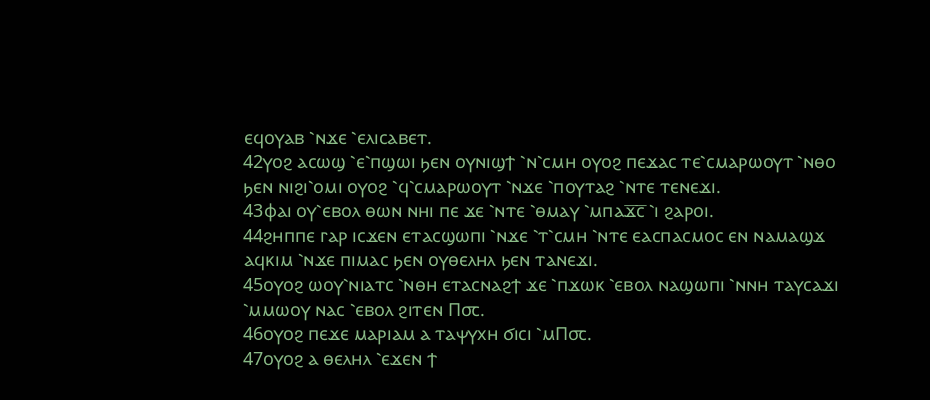ⲉϥⲟⲩⲁⲃ ⳿ⲛϫⲉ ⳿ⲉⲗⲓⲥⲁⲃⲉⲧ.
42ⲩⲟϩ ⲁⲥⲱϣ ⳿ⲉ⳿ⲡϣⲱⲓ ϧⲉⲛ ⲟⲩⲛⲓϣϯ ⳿ⲛ⳿ⲥⲙⲏ ⲟⲩⲟϩ ⲡⲉϫⲁⲥ ⲧⲉ⳿ⲥⲙⲁⲣⲱⲟⲩⲧ ⳿ⲛⲑⲟ ϧⲉⲛ ⲛⲓϩⲓ⳿ⲟⲙⲓ ⲟⲩⲟϩ ⳿ϥ⳿ⲥⲙⲁⲣⲱⲟⲩⲧ ⳿ⲛϫⲉ ⳿ⲡⲟⲩⲧⲁϩ ⳿ⲛⲧⲉ ⲧⲉⲛⲉϫⲓ.
43ⲫⲁⲓ ⲟⲩ⳿ⲉⲃⲟⲗ ⲑⲱⲛ ⲛⲏⲓ ⲡⲉ ϫⲉ ⳿ⲛⲧⲉ ⳿ⲑⲙⲁⲩ ⳿ⲙⲡⲁϫ̅ⲥ̅ ⳿ⲓ ϩⲁⲣⲟⲓ.
44ϩⲏⲡⲡⲉ ⲅⲁⲣ ⲓⲥϫⲉⲛ ⲉⲧⲁⲥϣⲱⲡⲓ ⳿ⲛϫⲉ ⳿ⲧ⳿ⲥⲙⲏ ⳿ⲛⲧⲉ ⲉⲁⲥⲡⲁⲥⲙⲟⲥ ⲉⲛ ⲛⲁⲙⲁϣϫ ⲁϥⲕⲓⲙ ⳿ⲛϫⲉ ⲡⲓⲙⲁⲥ ϧⲉⲛ ⲟⲩⲑⲉⲗⲏⲗ ϧⲉⲛ ⲧⲁⲛⲉϫⲓ.
45ⲟⲩⲟϩ ⲱⲟⲩ⳿ⲛⲓⲁⲧⲥ ⳿ⲛⲑⲏ ⲉⲧⲁⲥⲛⲁϩϯ ϫⲉ ⳿ⲡϫⲱⲕ ⳿ⲉⲃⲟⲗ ⲛⲁϣⲱⲡⲓ ⳿ⲛⲛⲏ ⲧⲁⲩⲥⲁϫⲓ ⳿ⲙⲙⲱⲟⲩ ⲛⲁⲥ ⳿ⲉⲃⲟⲗ ϩⲓⲧⲉⲛ Ⲡ⳪.
46ⲟⲩⲟϩ ⲡⲉϫⲉ ⲙⲁⲣⲓⲁⲙ ⲁ ⲧⲁⲯⲩⲭⲏ ϭⲓⲥⲓ ⳿ⲙⲠ⳪.
47ⲟⲩⲟϩ ⲁ ⲑⲉⲗⲏⲗ ⳿ⲉϫⲉⲛ ϯ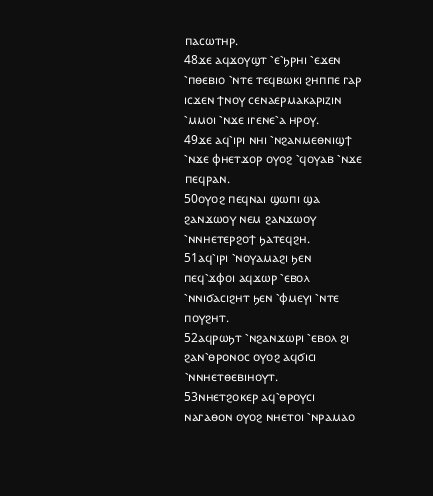ⲡⲁⲥⲱⲧⲏⲣ.
48ϫⲉ ⲁϥϫⲟⲩϣⲧ ⳿ⲉ⳿ϧⲣⲏⲓ ⳿ⲉϫⲉⲛ ⳿ⲡⲑⲉⲃⲓⲟ ⳿ⲛⲧⲉ ⲧⲉϥⲃⲱⲕⲓ ϩⲏⲡⲡⲉ ⲅⲁⲣ ⲓⲥϫⲉⲛ ϯⲛⲟⲩ ⲥⲉⲛⲁⲉⲣⲙⲁⲕⲁⲣⲓⲍⲓⲛ ⳿ⲙⲙⲟⲓ ⳿ⲛϫⲉ ⲓⲅⲉⲛⲉ⳿ⲁ ⲏⲣⲟⲩ.
49ϫⲉ ⲁϥ⳿ⲓⲣⲓ ⲛⲏⲓ ⳿ⲛϩⲁⲛⲙⲉⲑⲛⲓϣϯ ⳿ⲛϫⲉ ⲫⲏⲉⲧϫⲟⲣ ⲟⲩⲟϩ ⳿ϥⲟⲩⲁⲃ ⳿ⲛϫⲉ ⲡⲉϥⲣⲁⲛ.
50ⲟⲩⲟϩ ⲡⲉϥⲛⲁⲓ ϣⲱⲡⲓ ϣⲁ ϩⲁⲛϫⲱⲟⲩ ⲛⲉⲙ ϩⲁⲛϫⲱⲟⲩ ⳿ⲛⲛⲏⲉⲧⲉⲣϩⲟϯ ϧⲁⲧⲉϥϩⲏ.
51ⲁϥ⳿ⲓⲣⲓ ⳿ⲛⲟⲩⲁⲙⲁϩⲓ ϧⲉⲛ ⲡⲉϥ⳿ϫⲫⲟⲓ ⲁϥϫⲱⲣ ⳿ⲉⲃⲟⲗ ⳿ⲛⲛⲓϭⲁⲥⲓϩⲏⲧ ϧⲉⲛ ⳿ⲫⲙⲉⲩⲓ ⳿ⲛⲧⲉ ⲡⲟⲩϩⲏⲧ.
52ⲁϥⲣⲱϧⲧ ⳿ⲛϩⲁⲛϫⲱⲣⲓ ⳿ⲉⲃⲟⲗ ϩⲓ ϩⲁⲛ⳿ⲑⲣⲟⲛⲟⲥ ⲟⲩⲟϩ ⲁϥϭⲓⲥⲓ ⳿ⲛⲛⲏⲉⲧⲑⲉⲃⲓⲏⲟⲩⲧ.
53ⲛⲏⲉⲧϩⲟⲕⲉⲣ ⲁϥ⳿ⲑⲣⲟⲩⲥⲓ ⲛⲁⲅⲁⲑⲟⲛ ⲟⲩⲟϩ ⲛⲏⲉⲧⲟⲓ ⳿ⲛⲣⲁⲙⲁⲟ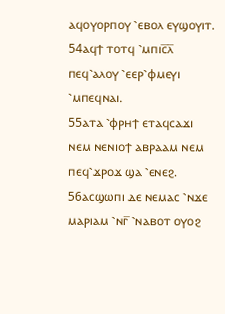ⲁϥⲟⲩⲟⲣⲡⲟⲩ ⳿ⲉⲃⲟⲗ ⲉⲩϣⲟⲩⲓⲧ.
54ⲁϥϯ ⲧⲟⲧϥ ⳿ⲙⲡⲓⲥ̅ⲗ̅ ⲡⲉϥ⳿ⲁⲗⲟⲩ ⳿ⲉⲉⲣ⳿ⲫⲙⲉⲩⲓ ⳿ⲙⲡⲉϥⲛⲁⲓ.
55ⲁⲧⲁ ⳿ⲫⲣⲏϯ ⲉⲧⲁϥⲥⲁϫⲓ ⲛⲉⲙ ⲛⲉⲛⲓⲟϯ ⲁⲃⲣⲁⲁⲙ ⲛⲉⲙ ⲡⲉϥ⳿ϫⲣⲟϫ ϣⲁ ⳿ⲉⲛⲉϩ.
56ⲁⲥϣⲱⲡⲓ ⲇⲉ ⲛⲉⲙⲁⲥ ⳿ⲛϫⲉ ⲙⲁⲣⲓⲁⲙ ⳿ⲛⲅ̅ ⳿ⲛⲁⲃⲟⲧ ⲟⲩⲟϩ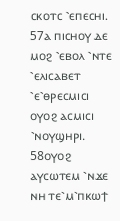ⲥⲕⲟⲧⲥ ⳿ⲉⲡⲉⲥⲏⲓ.
57ⲁ ⲡⲓⲥⲏⲟⲩ ⲇⲉ ⲙⲟϩ ⳿ⲉⲃⲟⲗ ⳿ⲛⲧⲉ ⳿ⲉⲗⲓⲥⲁⲃⲉⲧ ⳿ⲉ⳿ⲑⲣⲉⲥⲙⲓⲥⲓ ⲟⲩⲟϩ ⲁⲥⲙⲓⲥⲓ ⳿ⲛⲟⲩϣⲏⲣⲓ.
58ⲟⲩⲟϩ ⲁⲩⲥⲱⲧⲉⲙ ⳿ⲛϫⲉ ⲛⲏ ⲧⲉ⳿ⲙ⳿ⲡⲕⲱϯ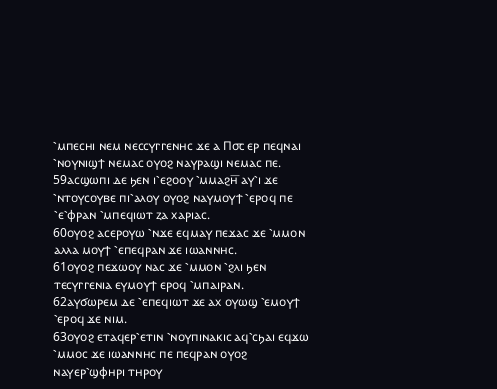⳿ⲙⲡⲉⲥⲏⲓ ⲛⲉⲙ ⲛⲉⲥⲥⲩⲅⲅⲉⲛⲏⲥ ϫⲉ ⲁ Ⲡ⳪ ⲉⲣ ⲡⲉϥⲛⲁⲓ ⳿ⲛⲟⲩⲛⲓϣϯ ⲛⲉⲙⲁⲥ ⲟⲩⲟϩ ⲛⲁⲩⲣⲁϣⲓ ⲛⲉⲙⲁⲥ ⲡⲉ.
59ⲁⲥϣⲱⲡⲓ ⲇⲉ ϧⲉⲛ ⲓ⳿ⲉϩⲟⲟⲩ ⳿ⲙⲙⲁϩⲏ̅ ⲁⲩ⳿ⲓ ϫⲉ ⳿ⲛⲧⲟⲩⲥⲟⲩⲃⲉ ⲡⲓ⳿ⲁⲗⲟⲩ ⲟⲩⲟϩ ⲛⲁⲩⲙⲟⲩϯ ⳿ⲉⲣⲟϥ ⲡⲉ ⳿ⲉ⳿ⲫⲣⲁⲛ ⳿ⲙⲡⲉϥⲓⲱⲧ ⲍⲁ ⲭⲁⲣⲓⲁⲥ.
60ⲟⲩⲟϩ ⲁⲥⲉⲣⲟⲩⲱ ⳿ⲛϫⲉ ⲉϥⲙⲁⲩ ⲡⲉϫⲁⲥ ϫⲉ ⳿ⲙⲙⲟⲛ ⲁⲗⲗⲁ ⲙⲟⲩϯ ⳿ⲉⲡⲉϥⲣⲁⲛ ϫⲉ ⲓⲱⲁⲛⲛⲏⲥ.
61ⲟⲩⲟϩ ⲡⲉϫⲱⲟⲩ ⲛⲁⲥ ϫⲉ ⳿ⲙⲙⲟⲛ ⳿ϩⲗⲓ ϧⲉⲛ ⲧⲉⲥⲩⲅⲅⲉⲛⲓⲁ ⲉⲩⲙⲟⲩϯ ⲉⲣⲟϥ ⳿ⲙⲡⲁⲓⲣⲁⲛ.
62ⲁⲩϭⲱⲣⲉⲙ ⲇⲉ ⳿ⲉⲡⲉϥⲓⲱⲧ ϫⲉ ⲁⲭ ⲟⲩⲱϣ ⳿ⲉⲙⲟⲩϯ ⳿ⲉⲣⲟϥ ϫⲉ ⲛⲓⲙ.
63ⲟⲩⲟϩ ⲉⲧⲁϥⲉⲣ⳿ⲉⲧⲓⲛ ⳿ⲛⲟⲩⲡⲓⲛⲁⲕⲓⲥ ⲁϥ⳿ⲥϧⲁⲓ ⲉϥϫⲱ ⳿ⲙⲙⲟⲥ ϫⲉ ⲓⲱⲁⲛⲛⲏⲥ ⲡⲉ ⲡⲉϥⲣⲁⲛ ⲟⲩⲟϩ ⲛⲁⲩⲉⲣ⳿ϣⲫⲏⲣⲓ ⲧⲏⲣⲟⲩ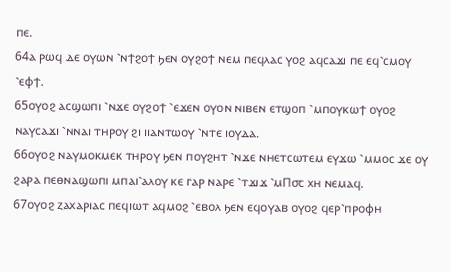ⲡⲉ.
64ⲁ ⲣⲱϥ ⲇⲉ ⲟⲩⲱⲛ ⳿ⲛϯϩⲟϯ ϧⲉⲛ ⲟⲩϩⲟϯ ⲛⲉⲙ ⲡⲉϥⲗⲁⲥ ⲩⲟϩ ⲁϥⲥⲁϫⲓ ⲡⲉ ⲉϥ⳿ⲥⲙⲟⲩ ⳿ⲉⲫϯ.
65ⲟⲩⲟϩ ⲁⲥϣⲱⲡⲓ ⳿ⲛϫⲉ ⲟⲩϩⲟϯ ⳿ⲉϫⲉⲛ ⲟⲩⲟⲛ ⲛⲓⲃⲉⲛ ⲉⲧϣⲟⲡ ⳿ⲙⲡⲟⲩⲕⲱϯ ⲟⲩⲟϩ ⲛⲁⲩⲥⲁϫⲓ ⳿ⲛⲛⲁⲓ ⲧⲏⲣⲟⲩ ϩⲓ ⲓⲓⲁⲛⲧⲱⲟⲩ ⳿ⲛⲧⲉ ⲓⲟⲩⲇⲁ.
66ⲟⲩⲟϩ ⲛⲁⲩⲙⲟⲕⲙⲉⲕ ⲧⲏⲣⲟⲩ ϧⲉⲛ ⲡⲟⲩϩⲏⲧ ⳿ⲛϫⲉ ⲛⲏⲉⲧⲥⲱⲧⲉⲙ ⲉⲩϫⲱ ⳿ⲙⲙⲟⲥ ϫⲉ ⲟⲩ ϩⲁⲣⲁ ⲡⲉⲑⲛⲁϣⲱⲡⲓ ⲙⲡⲁⲓ⳿ⲁⲗⲟⲩ ⲕⲉ ⲅⲁⲣ ⲛⲁⲣⲉ ⳿ⲧϫⲓϫ ⳿ⲙⲠ⳪ ⲭⲏ ⲛⲉⲙⲁϥ.
67ⲟⲩⲟϩ ⲍⲁⲭⲁⲣⲓⲁⲥ ⲡⲉϥⲓⲱⲧ ⲁϥⲙⲟϩ ⳿ⲉⲃⲟⲗ ϧⲉⲛ ⲉϥⲟⲩⲁⲃ ⲟⲩⲟϩ ϥⲉⲣ⳿ⲡⲣⲟⲫⲏ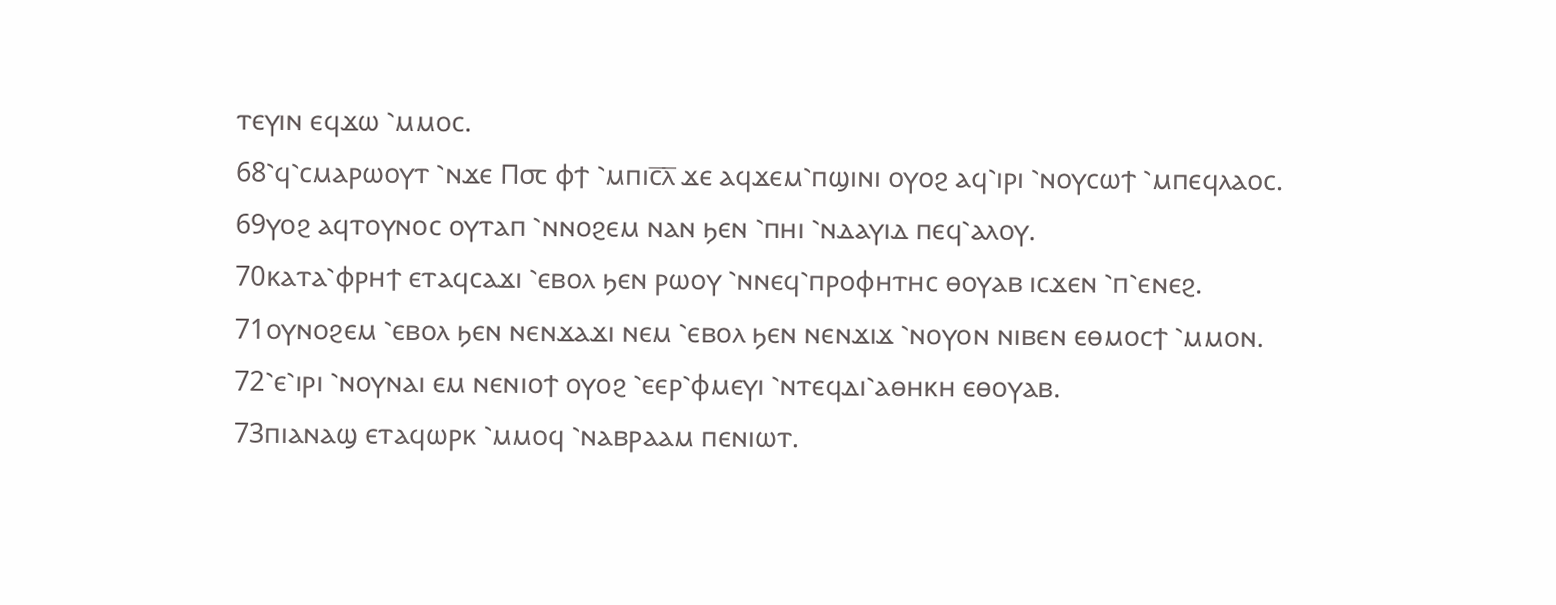ⲧⲉⲩⲓⲛ ⲉϥϫⲱ ⳿ⲙⲙⲟⲥ.
68⳿ϥ⳿ⲥⲙⲁⲣⲱⲟⲩⲧ ⳿ⲛϫⲉ Ⲡ⳪ ⲫϯ ⳿ⲙⲡⲓⲥ̅ⲗ̅ ϫⲉ ⲁϥϫⲉⲙ⳿ⲡϣⲓⲛⲓ ⲟⲩⲟϩ ⲁϥ⳿ⲓⲣⲓ ⳿ⲛⲟⲩⲥⲱϯ ⳿ⲙⲡⲉϥⲗⲁⲟⲥ.
69ⲩⲟϩ ⲁϥⲧⲟⲩⲛⲟⲥ ⲟⲩⲧⲁⲡ ⳿ⲛⲛⲟϩⲉⲙ ⲛⲁⲛ ϧⲉⲛ ⳿ⲡⲏⲓ ⳿ⲛⲇⲁⲩⲓⲇ ⲡⲉϥ⳿ⲁⲗⲟⲩ.
70ⲕⲁⲧⲁ⳿ⲫⲣⲏϯ ⲉⲧⲁϥⲥⲁϫⲓ ⳿ⲉⲃⲟⲗ ϧⲉⲛ ⲣⲱⲟⲩ ⳿ⲛⲛⲉϥ⳿ⲡⲣⲟⲫⲏⲧⲏⲥ ⲑⲟⲩⲁⲃ ⲓⲥϫⲉⲛ ⳿ⲡ⳿ⲉⲛⲉϩ.
71ⲟⲩⲛⲟϩⲉⲙ ⳿ⲉⲃⲟⲗ ϧⲉⲛ ⲛⲉⲛϫⲁϫⲓ ⲛⲉⲙ ⳿ⲉⲃⲟⲗ ϧⲉⲛ ⲛⲉⲛϫⲓϫ ⳿ⲛⲟⲩⲟⲛ ⲛⲓⲃⲉⲛ ⲉⲑⲙⲟⲥϯ ⳿ⲙⲙⲟⲛ.
72⳿ⲉ⳿ⲓⲣⲓ ⳿ⲛⲟⲩⲛⲁⲓ ⲉⲙ ⲛⲉⲛⲓⲟϯ ⲟⲩⲟϩ ⳿ⲉⲉⲣ⳿ⲫⲙⲉⲩⲓ ⳿ⲛⲧⲉϥⲇⲓ⳿ⲁⲑⲏⲕⲏ ⲉⲑⲟⲩⲁⲃ.
73ⲡⲓⲁⲛⲁϣ ⲉⲧⲁϥⲱⲣⲕ ⳿ⲙⲙⲟϥ ⳿ⲛⲁⲃⲣⲁⲁⲙ ⲡⲉⲛⲓⲱⲧ.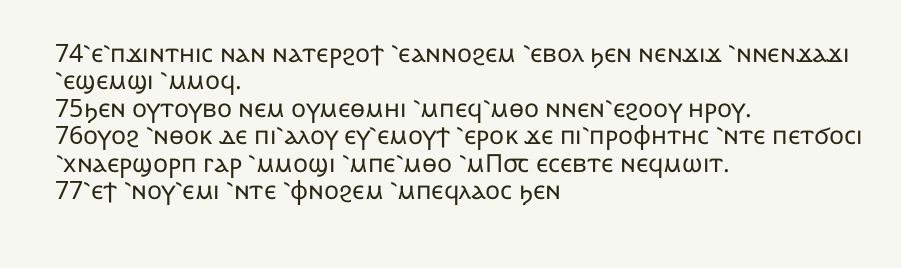74⳿ⲉ⳿ⲡϫⲓⲛⲧⲏⲓⲥ ⲛⲁⲛ ⲛⲁⲧⲉⲣϩⲟϯ ⳿ⲉⲁⲛⲛⲟϩⲉⲙ ⳿ⲉⲃⲟⲗ ϧⲉⲛ ⲛⲉⲛϫⲓϫ ⳿ⲛⲛⲉⲛϫⲁϫⲓ ⳿ⲉϣⲉⲙϣⲓ ⳿ⲙⲙⲟϥ.
75ϧⲉⲛ ⲟⲩⲧⲟⲩⲃⲟ ⲛⲉⲙ ⲟⲩⲙⲉⲑⲙⲏⲓ ⳿ⲙⲡⲉϥ⳿ⲙⲑⲟ ⲛⲛⲉⲛ⳿ⲉϩⲟⲟⲩ ⲏⲣⲟⲩ.
76ⲟⲩⲟϩ ⳿ⲛⲑⲟⲕ ⲇⲉ ⲡⲓ⳿ⲁⲗⲟⲩ ⲉⲩ⳿ⲉⲙⲟⲩϯ ⳿ⲉⲣⲟⲕ ϫⲉ ⲡⲓ⳿ⲡⲣⲟⲫⲏⲧⲏⲥ ⳿ⲛⲧⲉ ⲡⲉⲧϭⲟⲥⲓ ⳿ⲭⲛⲁⲉⲣϣⲟⲣⲡ ⲅⲁⲣ ⳿ⲙⲙⲟϣⲓ ⳿ⲙⲡⲉ⳿ⲙⲑⲟ ⳿ⲙⲠ⳪ ⲉⲥⲉⲃⲧⲉ ⲛⲉϥⲙⲱⲓⲧ.
77⳿ⲉϯ ⳿ⲛⲟⲩ⳿ⲉⲙⲓ ⳿ⲛⲧⲉ ⳿ⲫⲛⲟϩⲉⲙ ⳿ⲙⲡⲉϥⲗⲁⲟⲥ ϧⲉⲛ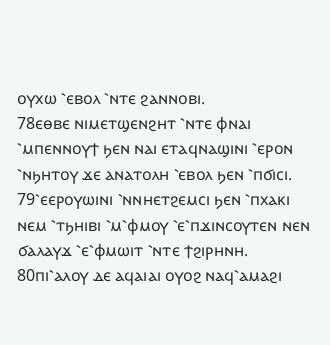ⲟⲩⲭⲱ ⳿ⲉⲃⲟⲗ ⳿ⲛⲧⲉ ϩⲁⲛⲛⲟⲃⲓ.
78ⲉⲑⲃⲉ ⲛⲓⲙⲉⲧϣⲉⲛϩⲏⲧ ⳿ⲛⲧⲉ ⲫⲛⲁⲓ ⳿ⲙⲡⲉⲛⲛⲟⲩϯ ϧⲉⲛ ⲛⲁⲓ ⲉⲧⲁϥⲛⲁϣⲓⲛⲓ ⳿ⲉⲣⲟⲛ ⳿ⲛϧⲏⲧⲟⲩ ϫⲉ ⲁⲛⲁⲧⲟⲗⲏ ⳿ⲉⲃⲟⲗ ϧⲉⲛ ⳿ⲡϭⲓⲥⲓ.
79⳿ⲉⲉⲣⲟⲩⲱⲓⲛⲓ ⳿ⲛⲛⲏⲉⲧϩⲉⲙⲥⲓ ϧⲉⲛ ⳿ⲡⲭⲁⲕⲓ ⲛⲉⲙ ⳿ⲧϧⲏⲓⲃⲓ ⳿ⲙ⳿ⲫⲙⲟⲩ ⳿ⲉ⳿ⲡϫⲓⲛⲥⲟⲩⲧⲉⲛ ⲛⲉⲛ ϭⲁⲗⲁⲩϫ ⳿ⲉ⳿ⲫⲙⲱⲓⲧ ⳿ⲛⲧⲉ ϯϩⲓⲣⲏⲛⲏ.
80ⲡⲓ⳿ⲁⲗⲟⲩ ⲇⲉ ⲁϥⲁⲓⲁⲓ ⲟⲩⲟϩ ⲛⲁϥ⳿ⲁⲙⲁϩⲓ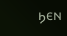ϧⲉⲛ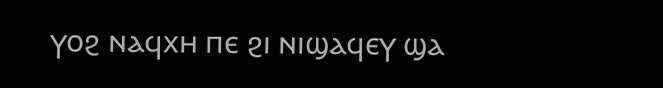ⲩⲟϩ ⲛⲁϥⲭⲏ ⲡⲉ ϩⲓ ⲛⲓϣⲁϥⲉⲩ ϣⲁ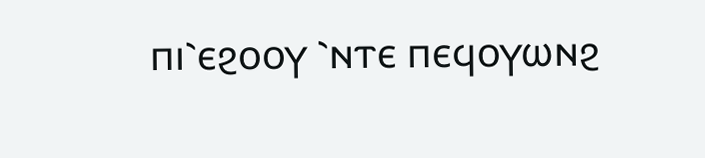ⲡⲓ⳿ⲉϩⲟⲟⲩ ⳿ⲛⲧⲉ ⲡⲉϥⲟⲩⲱⲛϩ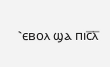⳿ⲉⲃⲟⲗ ϣⲁ ⲡⲓⲥ̅ⲗ̅